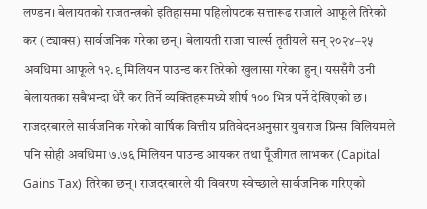लण्डन। बेलायतको राजतन्त्रको इतिहासमा पहिलोपटक सत्तारूढ राजाले आफूले तिरेको कर (ट्याक्स) सार्वजनिक गरेका छन्। बेलायती राजा चार्ल्स तृतीयले सन् २०२४–२५ अवधिमा आफूले १२.९ मिलियन पाउन्ड कर तिरेको खुलासा गरेका हुन्। यससँगै उनी बेलायतका सबैभन्दा धेरै कर तिर्ने व्यक्तिहरूमध्ये शीर्ष १०० भित्र पर्ने देखिएको छ।
राजदरबारले सार्वजनिक गरेको वार्षिक वित्तीय प्रतिवेदनअनुसार युवराज प्रिन्स विलियमले पनि सोही अवधिमा ७.७६ मिलियन पाउन्ड आयकर तथा पूँजीगत लाभकर (Capital Gains Tax) तिरेका छन्। राजदरबारले यी विवरण स्वेच्छाले सार्वजनिक गरिएको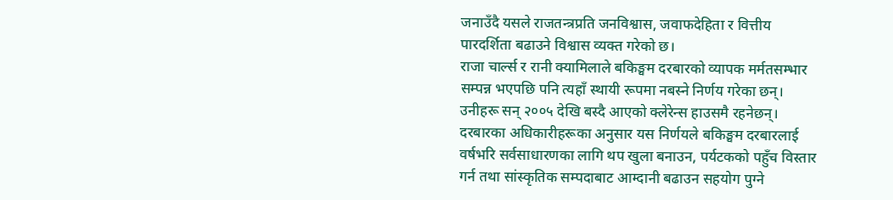जनाउँदै यसले राजतन्त्रप्रति जनविश्वास, जवाफदेहिता र वित्तीय पारदर्शिता बढाउने विश्वास व्यक्त गरेको छ।
राजा चार्ल्स र रानी क्यामिलाले बकिङ्घम दरबारको व्यापक मर्मतसम्भार सम्पन्न भएपछि पनि त्यहाँ स्थायी रूपमा नबस्ने निर्णय गरेका छन्। उनीहरू सन् २००५ देखि बस्दै आएको क्लेरेन्स हाउसमै रहनेछन्।
दरबारका अधिकारीहरूका अनुसार यस निर्णयले बकिङ्घम दरबारलाई वर्षभरि सर्वसाधारणका लागि थप खुला बनाउन, पर्यटकको पहुँच विस्तार गर्न तथा सांस्कृतिक सम्पदाबाट आम्दानी बढाउन सहयोग पुग्ने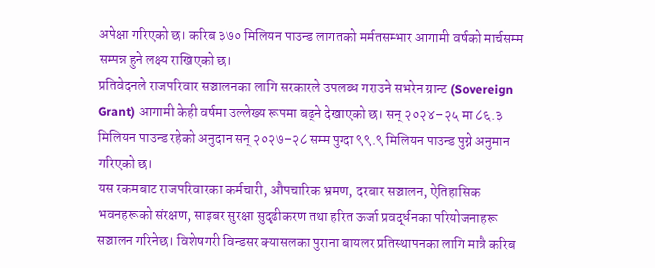अपेक्षा गरिएको छ। करिब ३७० मिलियन पाउन्ड लागतको मर्मतसम्भार आगामी वर्षको मार्चसम्म सम्पन्न हुने लक्ष्य राखिएको छ।
प्रतिवेदनले राजपरिवार सञ्चालनका लागि सरकारले उपलब्ध गराउने सभरेन ग्रान्ट (Sovereign Grant) आगामी केही वर्षमा उल्लेख्य रूपमा बढ्ने देखाएको छ। सन् २०२४–२५ मा ८६.३ मिलियन पाउन्ड रहेको अनुदान सन् २०२७–२८ सम्म पुग्दा ९९.९ मिलियन पाउन्ड पुग्ने अनुमान गरिएको छ।
यस रकमबाट राजपरिवारका कर्मचारी, औपचारिक भ्रमण, दरबार सञ्चालन, ऐतिहासिक भवनहरूको संरक्षण, साइबर सुरक्षा सुदृढीकरण तथा हरित ऊर्जा प्रवर्द्धनका परियोजनाहरू सञ्चालन गरिनेछ। विशेषगरी विन्डसर क्यासलका पुराना बायलर प्रतिस्थापनका लागि मात्रै करिब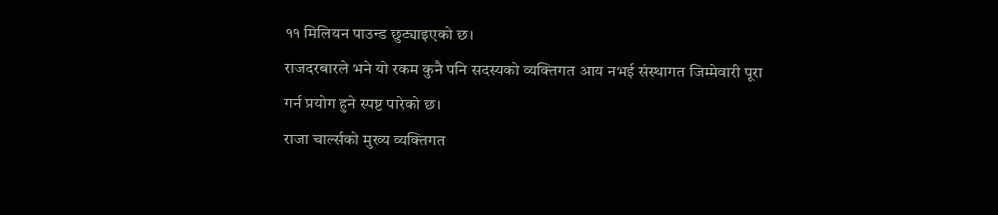११ मिलियन पाउन्ड छुट्याइएको छ।
राजदरबारले भने यो रकम कुनै पनि सदस्यको व्यक्तिगत आय नभई संस्थागत जिम्मेवारी पूरा गर्न प्रयोग हुने स्पष्ट पारेको छ।
राजा चार्ल्सको मुख्य व्यक्तिगत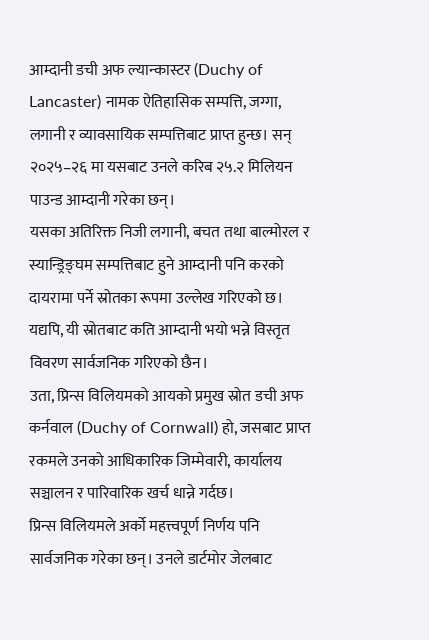आम्दानी डची अफ ल्यान्कास्टर (Duchy of Lancaster) नामक ऐतिहासिक सम्पत्ति, जग्गा, लगानी र व्यावसायिक सम्पत्तिबाट प्राप्त हुन्छ। सन् २०२५–२६ मा यसबाट उनले करिब २५.२ मिलियन पाउन्ड आम्दानी गरेका छन्।
यसका अतिरिक्त निजी लगानी, बचत तथा बाल्मोरल र स्यान्ड्रिङ्घम सम्पत्तिबाट हुने आम्दानी पनि करको दायरामा पर्ने स्रोतका रूपमा उल्लेख गरिएको छ। यद्यपि, यी स्रोतबाट कति आम्दानी भयो भन्ने विस्तृत विवरण सार्वजनिक गरिएको छैन।
उता, प्रिन्स विलियमको आयको प्रमुख स्रोत डची अफ कर्नवाल (Duchy of Cornwall) हो, जसबाट प्राप्त रकमले उनको आधिकारिक जिम्मेवारी, कार्यालय सञ्चालन र पारिवारिक खर्च धान्ने गर्दछ।
प्रिन्स विलियमले अर्को महत्त्वपूर्ण निर्णय पनि सार्वजनिक गरेका छन्। उनले डार्टमोर जेलबाट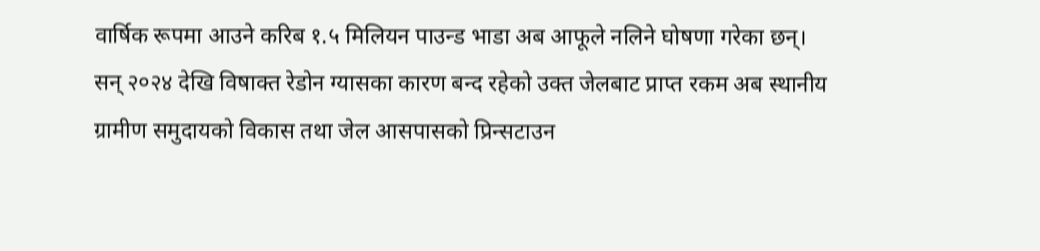वार्षिक रूपमा आउने करिब १.५ मिलियन पाउन्ड भाडा अब आफूले नलिने घोषणा गरेका छन्।
सन् २०२४ देखि विषाक्त रेडोन ग्यासका कारण बन्द रहेको उक्त जेलबाट प्राप्त रकम अब स्थानीय ग्रामीण समुदायको विकास तथा जेल आसपासको प्रिन्सटाउन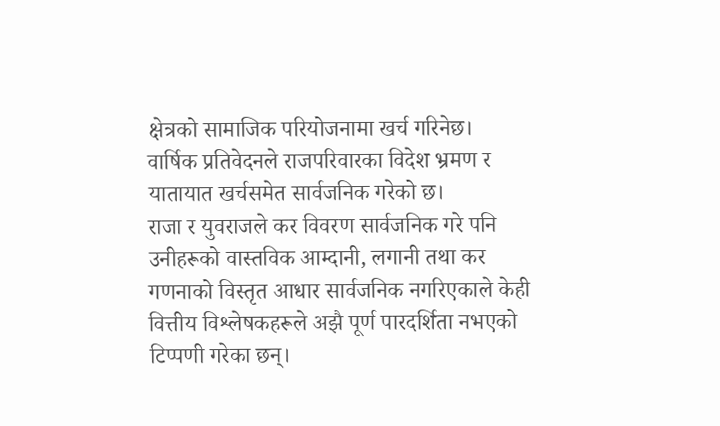क्षेत्रको सामाजिक परियोजनामा खर्च गरिनेछ।
वार्षिक प्रतिवेदनले राजपरिवारका विदेश भ्रमण र यातायात खर्चसमेत सार्वजनिक गरेको छ।
राजा र युवराजले कर विवरण सार्वजनिक गरे पनि उनीहरूको वास्तविक आम्दानी, लगानी तथा कर गणनाको विस्तृत आधार सार्वजनिक नगरिएकाले केही वित्तीय विश्लेषकहरूले अझै पूर्ण पारदर्शिता नभएको टिप्पणी गरेका छन्।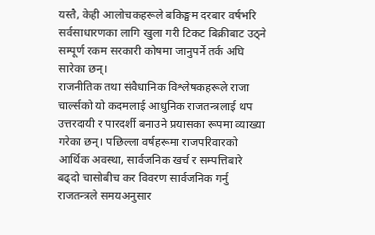यस्तै, केही आलोचकहरूले बकिङ्घम दरबार वर्षभरि सर्वसाधारणका लागि खुला गरी टिकट बिक्रीबाट उठ्ने सम्पूर्ण रकम सरकारी कोषमा जानुपर्ने तर्क अघि सारेका छन्।
राजनीतिक तथा संवैधानिक विश्लेषकहरूले राजा चार्ल्सको यो कदमलाई आधुनिक राजतन्त्रलाई थप उत्तरदायी र पारदर्शी बनाउने प्रयासका रूपमा व्याख्या गरेका छन्। पछिल्ला वर्षहरूमा राजपरिवारको आर्थिक अवस्था, सार्वजनिक खर्च र सम्पत्तिबारे बढ्दो चासोबीच कर विवरण सार्वजनिक गर्नु राजतन्त्रले समयअनुसार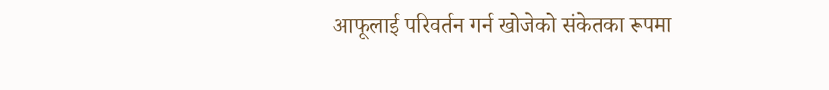आफूलाई परिवर्तन गर्न खोजेको संकेतका रूपमा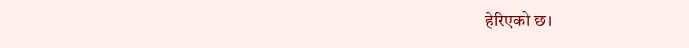हेरिएको छ।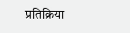प्रतिक्रिया